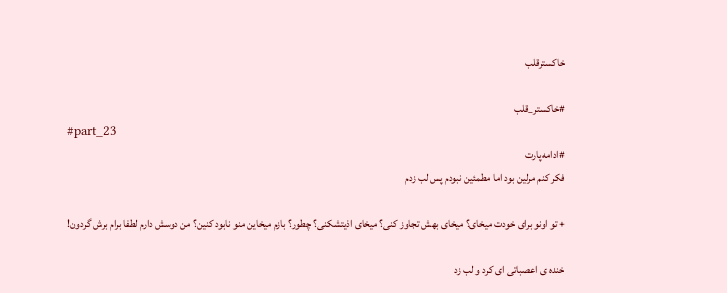خاکسترقلب

#خاکستر_قلب
#part_23
#ادامه‌پارت
فکر کنم مرلین بود اما مطمئین نبودم پس لب زدم

+ تو اونو برای خودت میخای؟ میخای بهش تجاوز کنی؟ میخای اذیتشکنی؟ چطور؟ بازم میخاین منو نابود کنین؟ من دوسش دارم لطفا برام برش گردون!

خنده ی اعصباتی ای کرد و لب زد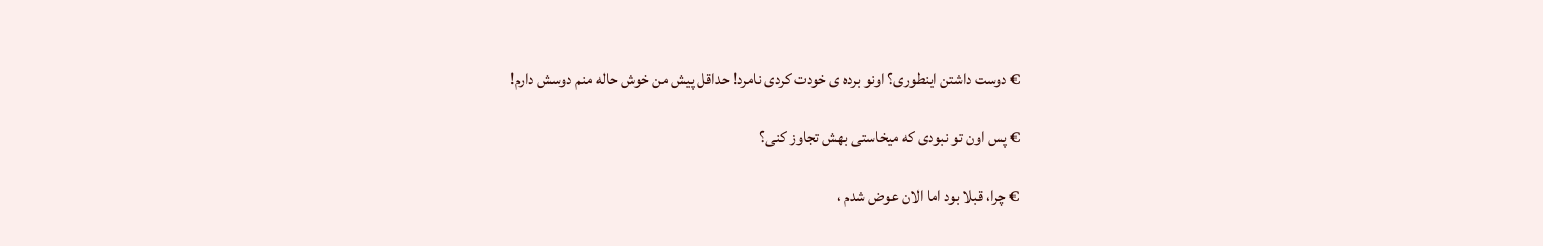€ دوست داشتن اینطوری؟ اونو برده ی خودت کردی نامرد! حداقل پیش من خوش حاله منم دوسش دارم!

€ پس اون تو نبودی که میخاستی بهش تجاوز کنی؟

€ چرا، قبلا بود اما الان عوض شدم ،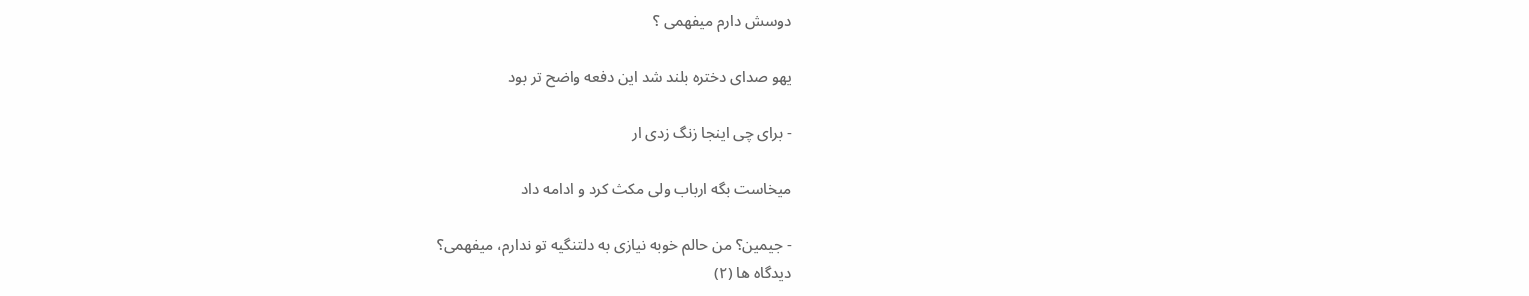دوسش دارم میفهمی ؟

یهو صدای دختره بلند شد این دفعه واضح تر بود

- برای چی اینجا زنگ زدی ار

میخاست بگه ارباب ولی مکث کرد و ادامه داد

- جیمین؟ من حالم خوبه نیازی به دلتنگیه تو ندارم، میفهمی؟
دیدگاه ها (۲)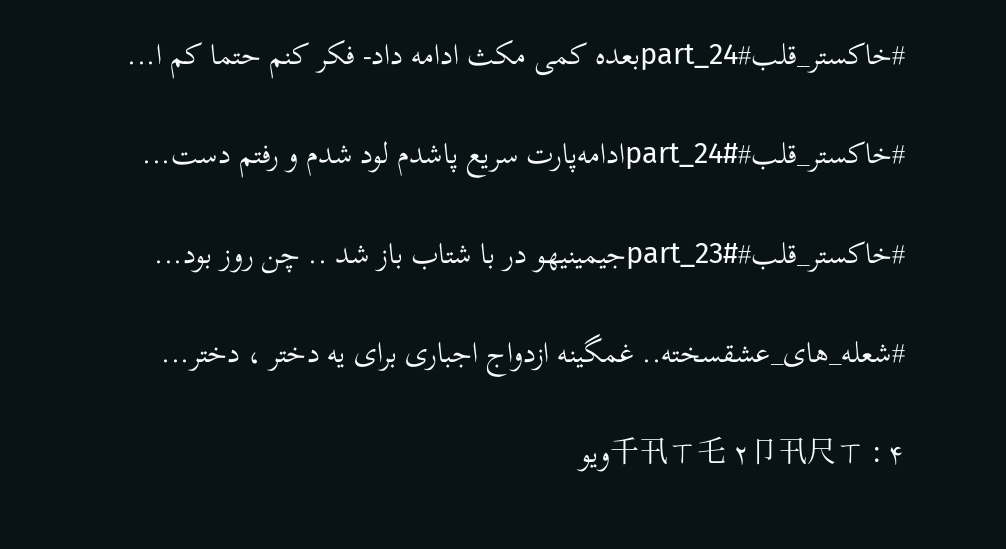#خاکستر_قلب#part_24بعده کمی مکث ادامه داد- فکر کنم حتما کم ا...

#خاکستر_قلب#part_24#ادامه‌پارت سریع پاشدم لود شدم و رفتم دست...

#خاکستر_قلب#part_23#جیمینیهو در با شتاب باز شد .. چن روز بود...

#شعله_های_عشقسخته.. غمگینه ازدواج اجباری برای یه دختر ، دختر...

千卂ㄒ乇 ۲卩卂尺ㄒ : ۴ویو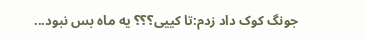جونگ کوک داد زدم:تا کییی؟؟؟ یه ماه بس نبود...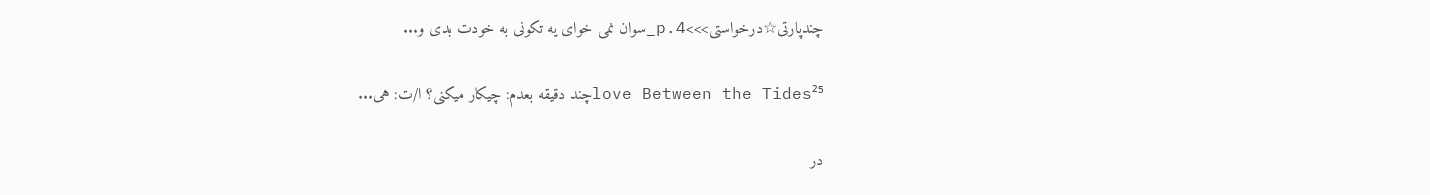چندپارتی☆درخواستی>>>p.4_سوان نمی خوای یه تکونی به خودت بدی و...

love Between the Tides²⁵چند دقیقه بعدم: چیکار میکنی؟ ا/ت: هی...

در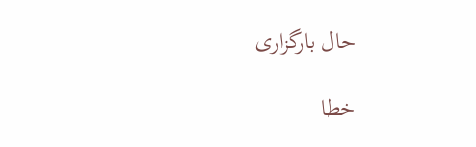حال بارگزاری

خطا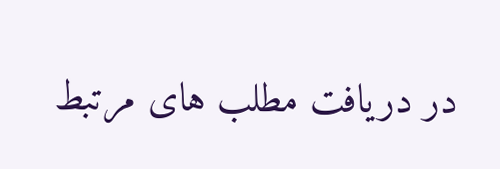در دریافت مطلب های مرتبط